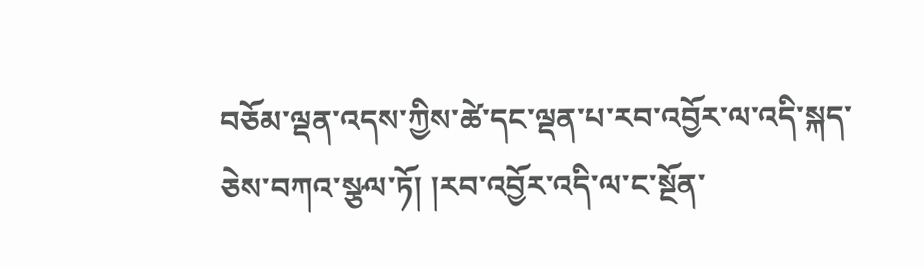བཅོམ་ལྡན་འདས་ཀྱིས་ཚེ་དང་ལྡན་པ་རབ་འབྱོར་ལ་འདི་སྐད་ཅེས་བཀའ་སྩལ་ཏོ། །རབ་འབྱོར་འདི་ལ་ང་སྔོན་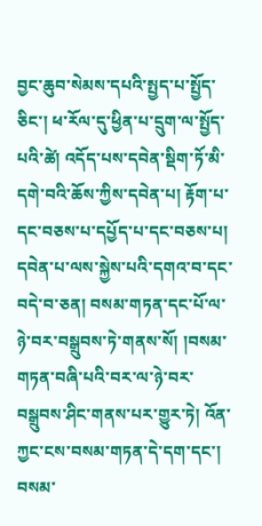བྱང་ཆུབ་སེམས་དཔའི་སྤྱད་པ་སྤྱོད་ཅིང་། ཕ་རོལ་དུ་ཕྱིན་པ་དྲུག་ལ་སྤྱོད་པའི་ཚེ། འདོད་པས་དབེན་སྡིག་ཏོ་མི་དགེ་བའི་ཆོས་ཀྱིས་དབེན་པ། རྟོག་པ་དང་བཅས་པ་དཔྱོད་པ་དང་བཅས་པ། དབེན་པ་ལས་སྐྱེས་པའི་དགའ་བ་དང་བདེ་བ་ཅན། བསམ་གཏན་དང་པོ་ལ་ཉེ་བར་བསྒྲུབས་ཏེ་གནས་སོ། །བསམ་གཏན་བཞི་པའི་བར་ལ་ཉེ་བར་བསྒྲུབས་ཤིང་གནས་པར་གྱུར་ཏེ། འོན་ཀྱང་ངས་བསམ་གཏན་དེ་དག་དང་། བསམ་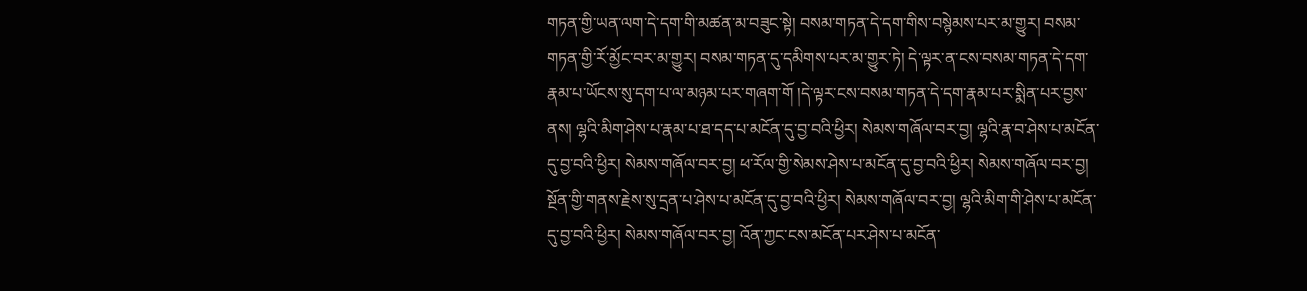གཏན་གྱི་ཡན་ལག་དེ་དག་གི་མཚན་མ་བཟུང་སྟེ། བསམ་གཏན་དེ་དག་གིས་བསྙེམས་པར་མ་གྱུར། བསམ་གཏན་གྱི་རོ་མྱོང་བར་མ་གྱུར། བསམ་གཏན་དུ་དམིགས་པར་མ་གྱུར་ཏེ། དེ་ལྟར་ན་ངས་བསམ་གཏན་དེ་དག་རྣམ་པ་ཡོངས་སུ་དག་པ་ལ་མཉམ་པར་གཞག་གོ །དེ་ལྟར་ངས་བསམ་གཏན་དེ་དག་རྣམ་པར་སྨིན་པར་བྱས་ནས། ལྷའི་མིག་ཤེས་པ་རྣམ་པ་ཐ་དད་པ་མངོན་དུ་བྱ་བའི་ཕྱིར། སེམས་གཞོལ་བར་བྱ། ལྷའི་རྣ་བ་ཤེས་པ་མངོན་དུ་བྱ་བའི་ཕྱིར། སེམས་གཞོལ་བར་བྱ། ཕ་རོལ་གྱི་སེམས་ཤེས་པ་མངོན་དུ་བྱ་བའི་ཕྱིར། སེམས་གཞོལ་བར་བྱ། སྔོན་གྱི་གནས་རྗེས་སུ་དྲན་པ་ཤེས་པ་མངོན་དུ་བྱ་བའི་ཕྱིར། སེམས་གཞོལ་བར་བྱ། ལྷའི་མིག་གི་ཤེས་པ་མངོན་དུ་བྱ་བའི་ཕྱིར། སེམས་གཞོལ་བར་བྱ། འོན་ཀྱང་ངས་མངོན་པར་ཤེས་པ་མངོན་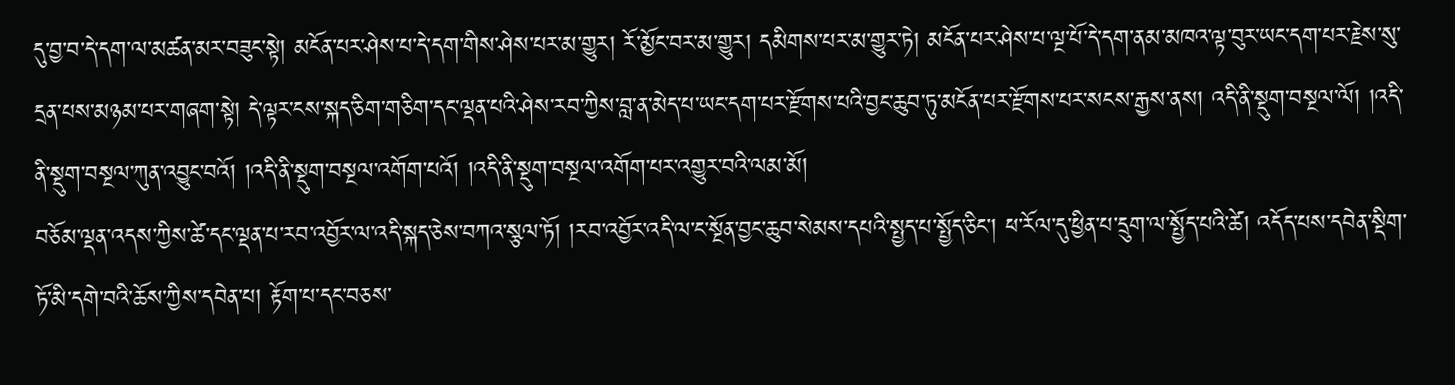དུ་བྱ་བ་དེ་དག་ལ་མཚན་མར་བཟུང་སྟེ། མངོན་པར་ཤེས་པ་དེ་དག་གིས་ཤེས་པར་མ་གྱུར། རོ་མྱོང་བར་མ་གྱུར། དམིགས་པར་མ་གྱུར་ཏེ། མངོན་པར་ཤེས་པ་ལྔ་པོ་དེ་དག་ནམ་མཁའ་ལྟ་བུར་ཡང་དག་པར་རྗེས་སུ་དྲན་པས་མཉམ་པར་གཞག་སྟེ། དེ་ལྟར་ངས་སྐད་ཅིག་གཅིག་དང་ལྡན་པའི་ཤེས་རབ་ཀྱིས་བླ་ན་མེད་པ་ཡང་དག་པར་རྫོགས་པའི་བྱང་ཆུབ་ཏུ་མངོན་པར་རྫོགས་པར་སངས་རྒྱས་ནས། འདི་ནི་སྡུག་བསྔལ་ལོ། །འདི་ནི་སྡུག་བསྔལ་ཀུན་འབྱུང་བའོ། །འདི་ནི་སྡུག་བསྔལ་འགོག་པའོ། །འདི་ནི་སྡུག་བསྔལ་འགོག་པར་འགྱུར་བའི་ལམ་མོ།
བཅོམ་ལྡན་འདས་ཀྱིས་ཚེ་དང་ལྡན་པ་རབ་འབྱོར་ལ་འདི་སྐད་ཅེས་བཀའ་སྩལ་ཏོ། །རབ་འབྱོར་འདི་ལ་ང་སྔོན་བྱང་ཆུབ་སེམས་དཔའི་སྤྱད་པ་སྤྱོད་ཅིང་། ཕ་རོལ་དུ་ཕྱིན་པ་དྲུག་ལ་སྤྱོད་པའི་ཚེ། འདོད་པས་དབེན་སྡིག་ཏོ་མི་དགེ་བའི་ཆོས་ཀྱིས་དབེན་པ། རྟོག་པ་དང་བཅས་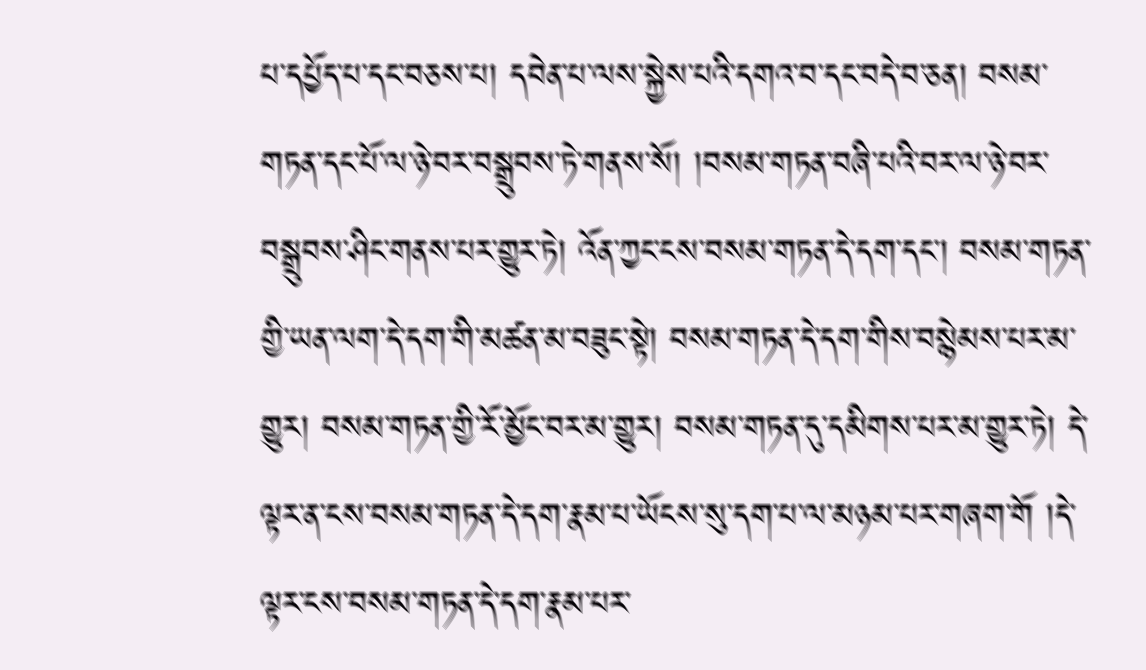པ་དཔྱོད་པ་དང་བཅས་པ། དབེན་པ་ལས་སྐྱེས་པའི་དགའ་བ་དང་བདེ་བ་ཅན། བསམ་གཏན་དང་པོ་ལ་ཉེ་བར་བསྒྲུབས་ཏེ་གནས་སོ། །བསམ་གཏན་བཞི་པའི་བར་ལ་ཉེ་བར་བསྒྲུབས་ཤིང་གནས་པར་གྱུར་ཏེ། འོན་ཀྱང་ངས་བསམ་གཏན་དེ་དག་དང་། བསམ་གཏན་གྱི་ཡན་ལག་དེ་དག་གི་མཚན་མ་བཟུང་སྟེ། བསམ་གཏན་དེ་དག་གིས་བསྙེམས་པར་མ་གྱུར། བསམ་གཏན་གྱི་རོ་མྱོང་བར་མ་གྱུར། བསམ་གཏན་དུ་དམིགས་པར་མ་གྱུར་ཏེ། དེ་ལྟར་ན་ངས་བསམ་གཏན་དེ་དག་རྣམ་པ་ཡོངས་སུ་དག་པ་ལ་མཉམ་པར་གཞག་གོ །དེ་ལྟར་ངས་བསམ་གཏན་དེ་དག་རྣམ་པར་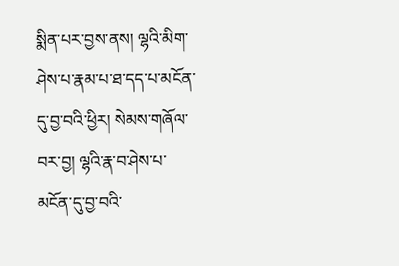སྨིན་པར་བྱས་ནས། ལྷའི་མིག་ཤེས་པ་རྣམ་པ་ཐ་དད་པ་མངོན་དུ་བྱ་བའི་ཕྱིར། སེམས་གཞོལ་བར་བྱ། ལྷའི་རྣ་བ་ཤེས་པ་མངོན་དུ་བྱ་བའི་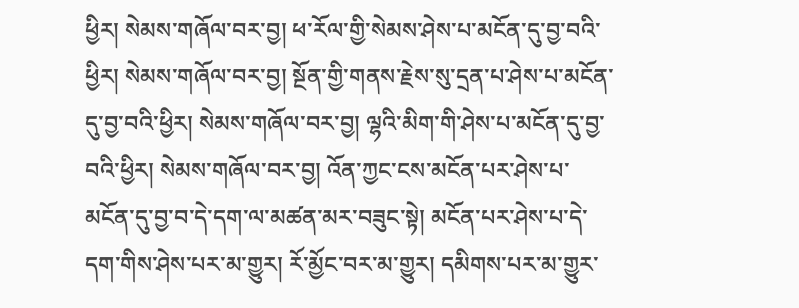ཕྱིར། སེམས་གཞོལ་བར་བྱ། ཕ་རོལ་གྱི་སེམས་ཤེས་པ་མངོན་དུ་བྱ་བའི་ཕྱིར། སེམས་གཞོལ་བར་བྱ། སྔོན་གྱི་གནས་རྗེས་སུ་དྲན་པ་ཤེས་པ་མངོན་དུ་བྱ་བའི་ཕྱིར། སེམས་གཞོལ་བར་བྱ། ལྷའི་མིག་གི་ཤེས་པ་མངོན་དུ་བྱ་བའི་ཕྱིར། སེམས་གཞོལ་བར་བྱ། འོན་ཀྱང་ངས་མངོན་པར་ཤེས་པ་མངོན་དུ་བྱ་བ་དེ་དག་ལ་མཚན་མར་བཟུང་སྟེ། མངོན་པར་ཤེས་པ་དེ་དག་གིས་ཤེས་པར་མ་གྱུར། རོ་མྱོང་བར་མ་གྱུར། དམིགས་པར་མ་གྱུར་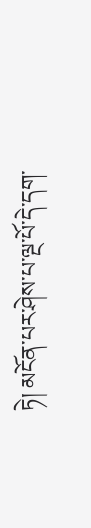ཏེ། མངོན་པར་ཤེས་པ་ལྔ་པོ་དེ་དག་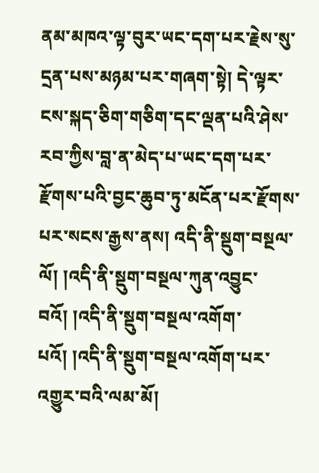ནམ་མཁའ་ལྟ་བུར་ཡང་དག་པར་རྗེས་སུ་དྲན་པས་མཉམ་པར་གཞག་སྟེ། དེ་ལྟར་ངས་སྐད་ཅིག་གཅིག་དང་ལྡན་པའི་ཤེས་རབ་ཀྱིས་བླ་ན་མེད་པ་ཡང་དག་པར་རྫོགས་པའི་བྱང་ཆུབ་ཏུ་མངོན་པར་རྫོགས་པར་སངས་རྒྱས་ནས། འདི་ནི་སྡུག་བསྔལ་ལོ། །འདི་ནི་སྡུག་བསྔལ་ཀུན་འབྱུང་བའོ། །འདི་ནི་སྡུག་བསྔལ་འགོག་པའོ། །འདི་ནི་སྡུག་བསྔལ་འགོག་པར་འགྱུར་བའི་ལམ་མོ།